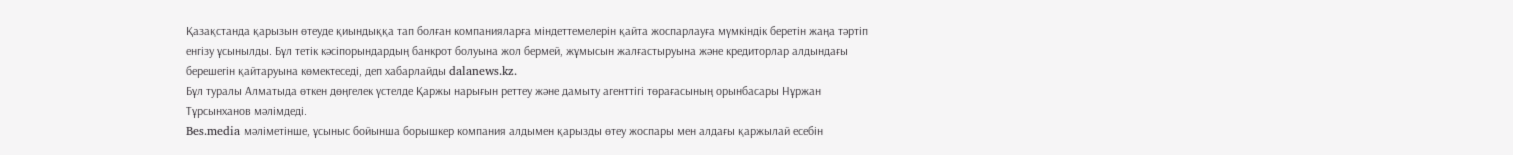Қазақстанда қарызын өтеуде қиындыққа тап болған компанияларға міндеттемелерін қайта жоспарлауға мүмкіндік беретін жаңа тәртіп енгізу ұсынылды. Бұл тетік кәсіпорындардың банкрот болуына жол бермей, жұмысын жалғастыруына және кредиторлар алдындағы берешегін қайтаруына көмектеседі, деп хабарлайды dalanews.kz.
Бұл туралы Алматыда өткен дөңгелек үстелде Қаржы нарығын реттеу және дамыту агенттігі төрағасының орынбасары Нұржан Тұрсынханов мәлімдеді.
Bes.media мәліметінше, ұсыныс бойынша борышкер компания алдымен қарызды өтеу жоспары мен алдағы қаржылай есебін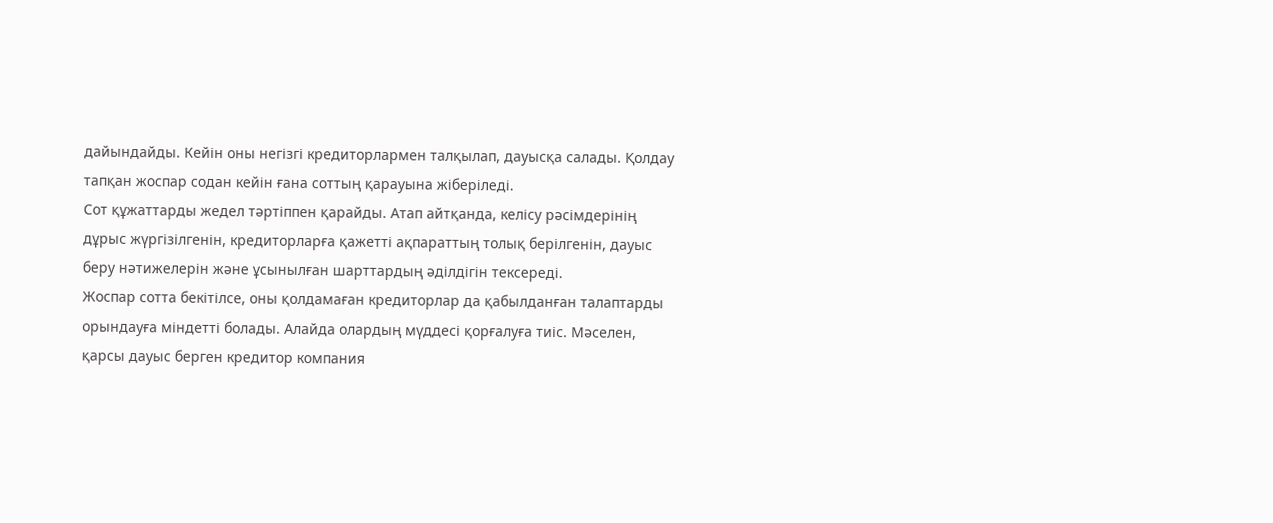дайындайды. Кейін оны негізгі кредиторлармен талқылап, дауысқа салады. Қолдау тапқан жоспар содан кейін ғана соттың қарауына жіберіледі.
Сот құжаттарды жедел тәртіппен қарайды. Атап айтқанда, келісу рәсімдерінің дұрыс жүргізілгенін, кредиторларға қажетті ақпараттың толық берілгенін, дауыс беру нәтижелерін және ұсынылған шарттардың әділдігін тексереді.
Жоспар сотта бекітілсе, оны қолдамаған кредиторлар да қабылданған талаптарды орындауға міндетті болады. Алайда олардың мүддесі қорғалуға тиіс. Мәселен, қарсы дауыс берген кредитор компания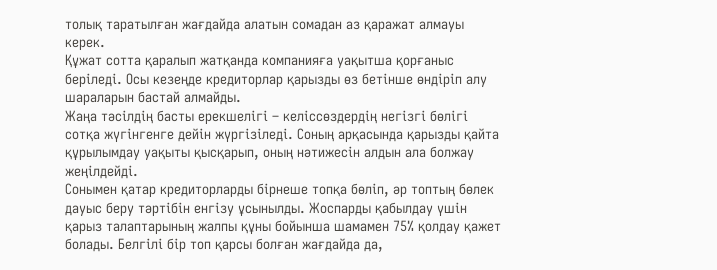толық таратылған жағдайда алатын сомадан аз қаражат алмауы керек.
Құжат сотта қаралып жатқанда компанияға уақытша қорғаныс беріледі. Осы кезеңде кредиторлар қарызды өз бетінше өндіріп алу шараларын бастай алмайды.
Жаңа тәсілдің басты ерекшелігі – келіссөздердің негізгі бөлігі сотқа жүгінгенге дейін жүргізіледі. Соның арқасында қарызды қайта құрылымдау уақыты қысқарып, оның нәтижесін алдын ала болжау жеңілдейді.
Сонымен қатар кредиторларды бірнеше топқа бөліп, әр топтың бөлек дауыс беру тәртібін енгізу ұсынылды. Жоспарды қабылдау үшін қарыз талаптарының жалпы құны бойынша шамамен 75% қолдау қажет болады. Белгілі бір топ қарсы болған жағдайда да,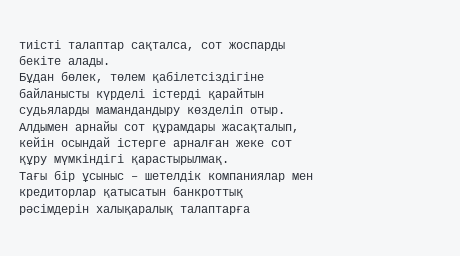тиісті талаптар сақталса, сот жоспарды бекіте алады.
Бұдан бөлек, төлем қабілетсіздігіне байланысты күрделі істерді қарайтын судьяларды мамандандыру көзделіп отыр. Алдымен арнайы сот құрамдары жасақталып, кейін осындай істерге арналған жеке сот құру мүмкіндігі қарастырылмақ.
Тағы бір ұсыныс – шетелдік компаниялар мен кредиторлар қатысатын банкроттық рәсімдерін халықаралық талаптарға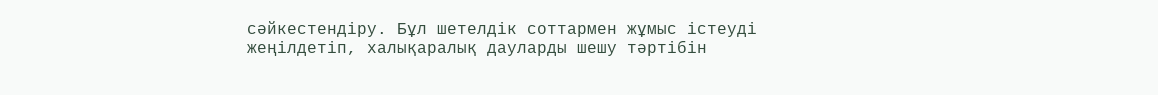сәйкестендіру. Бұл шетелдік соттармен жұмыс істеуді жеңілдетіп, халықаралық дауларды шешу тәртібін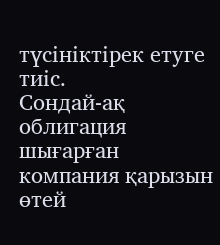түсініктірек етуге тиіс.
Сондай-ақ облигация шығарған компания қарызын өтей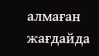алмаған жағдайда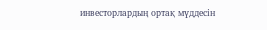инвесторлардың ортақ мүддесін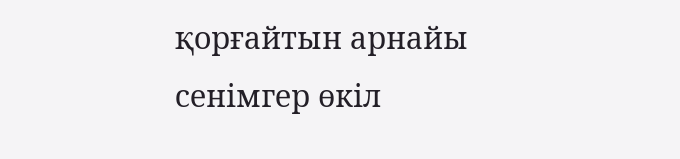қорғайтын арнайы сенімгер өкіл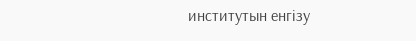институтын енгізу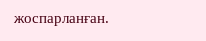жоспарланған.